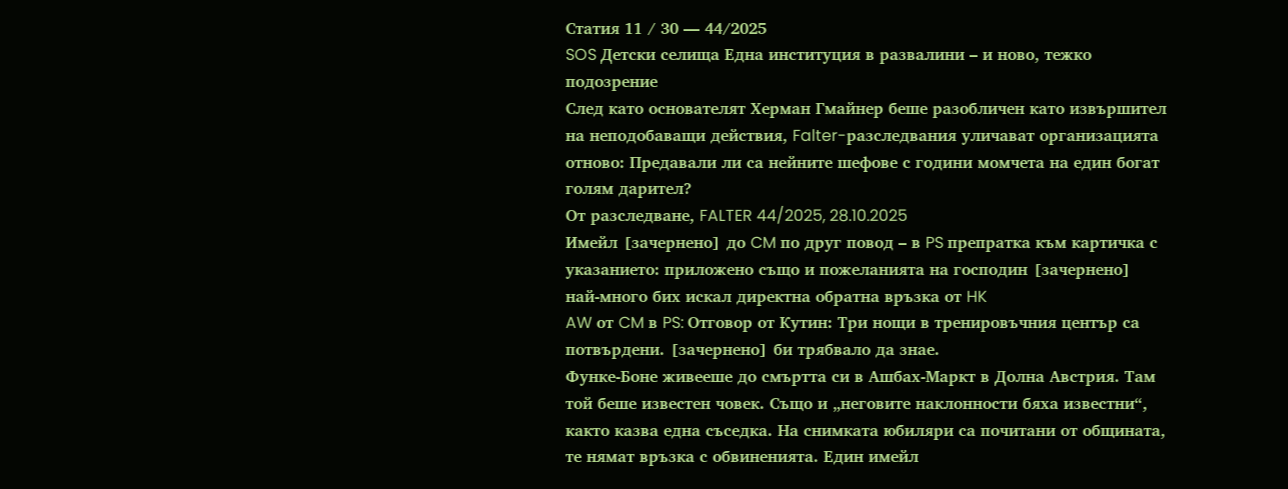Статия 11 / 30 — 44/2025
SOS Детски селища Една институция в развалини – и ново, тежко подозрение
След като основателят Херман Гмайнер беше разобличен като извършител на неподобаващи действия, Falter-разследвания уличават организацията отново: Предавали ли са нейните шефове с години момчета на един богат голям дарител?
От разследване, FALTER 44/2025, 28.10.2025
Имейл [зачернено] до CM по друг повод – в PS препратка към картичка с указанието: приложено също и пожеланията на господин [зачернено] най-много бих искал директна обратна връзка от HK
AW от CM в PS: Отговор от Кутин: Три нощи в тренировъчния център са потвърдени. [зачернено] би трябвало да знае.
Функе-Боне живееше до смъртта си в Ашбах-Маркт в Долна Австрия. Там той беше известен човек. Също и „неговите наклонности бяха известни“, както казва една съседка. На снимката юбиляри са почитани от общината, те нямат връзка с обвиненията. Един имейл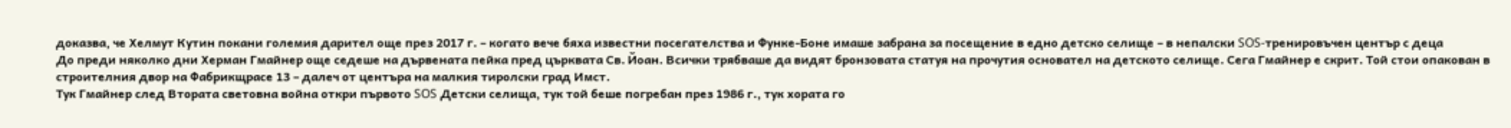доказва, че Хелмут Кутин покани големия дарител още през 2017 г. – когато вече бяха известни посегателства и Функе-Боне имаше забрана за посещение в едно детско селище – в непалски SOS-тренировъчен център с деца
До преди няколко дни Херман Гмайнер още седеше на дървената пейка пред църквата Св. Йоан. Всички трябваше да видят бронзовата статуя на прочутия основател на детското селище. Сега Гмайнер е скрит. Той стои опакован в строителния двор на Фабрикщрасе 13 – далеч от центъра на малкия тиролски град Имст.
Тук Гмайнер след Втората световна война откри първото SOS Детски селища, тук той беше погребан през 1986 г., тук хората го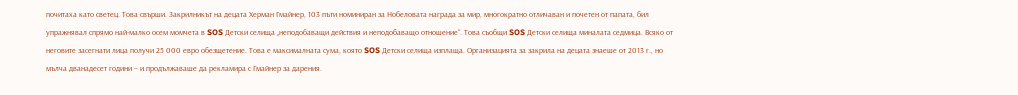почитаха като светец. Това свърши. Закрилникът на децата Херман Гмайнер, 103 пъти номиниран за Нобеловата награда за мир, многократно отличаван и почетен от папата, бил упражнявал спрямо най-малко осем момчета в SOS Детски селища „неподобаващи действия и неподобаващо отношение“. Това съобщи SOS Детски селища миналата седмица. Всяко от неговите засегнати лица получи 25 000 евро обезщетение. Това е максималната сума, която SOS Детски селища изплаща. Организацията за закрила на децата знаеше от 2013 г., но мълча дванадесет години – и продължаваше да рекламира с Гмайнер за дарения.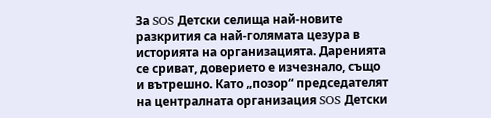За SOS Детски селища най-новите разкрития са най-голямата цезура в историята на организацията. Даренията се сриват, доверието е изчезнало, също и вътрешно. Като „позор“ председателят на централната организация SOS Детски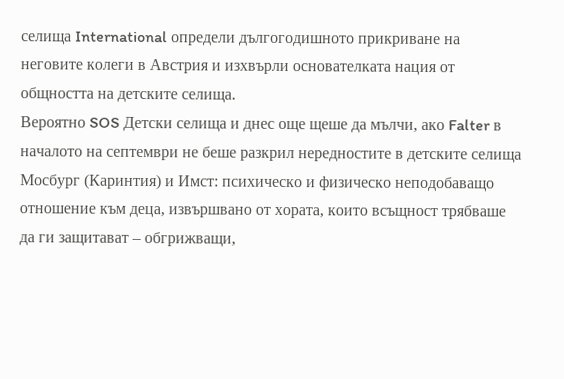селища International определи дългогодишното прикриване на неговите колеги в Австрия и изхвърли основателката нация от общността на детските селища.
Вероятно SOS Детски селища и днес още щеше да мълчи, ако Falter в началото на септември не беше разкрил нередностите в детските селища Мосбург (Каринтия) и Имст: психическо и физическо неподобаващо отношение към деца, извършвано от хората, които всъщност трябваше да ги защитават – обгрижващи,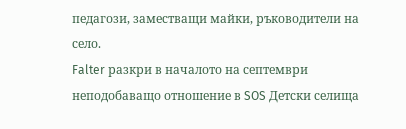педагози, заместващи майки, ръководители на село.
Falter разкри в началото на септември неподобаващо отношение в SOS Детски селища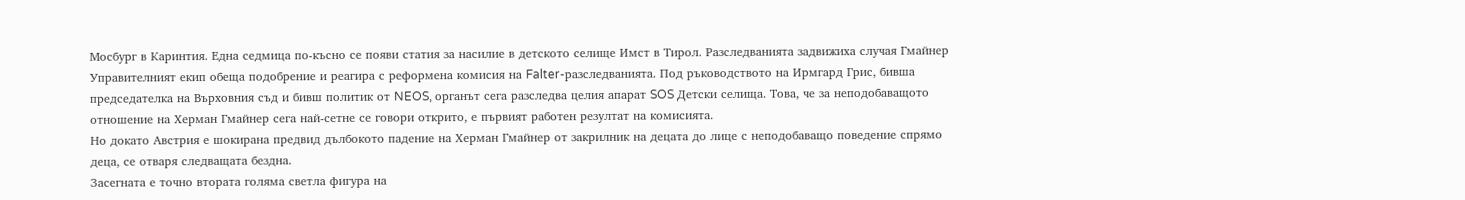Мосбург в Каринтия. Една седмица по-късно се появи статия за насилие в детското селище Имст в Тирол. Разследванията задвижиха случая Гмайнер
Управителният екип обеща подобрение и реагира с реформена комисия на Falter-разследванията. Под ръководството на Ирмгард Грис, бивша председателка на Върховния съд и бивш политик от NEOS, органът сега разследва целия апарат SOS Детски селища. Това, че за неподобаващото отношение на Херман Гмайнер сега най-сетне се говори открито, е първият работен резултат на комисията.
Но докато Австрия е шокирана предвид дълбокото падение на Херман Гмайнер от закрилник на децата до лице с неподобаващо поведение спрямо деца, се отваря следващата бездна.
Засегната е точно втората голяма светла фигура на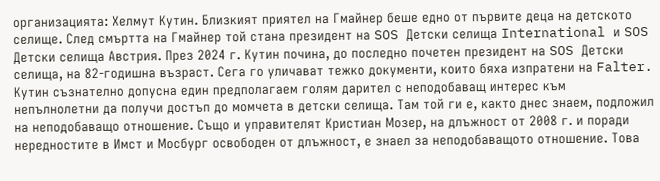организацията: Хелмут Кутин. Близкият приятел на Гмайнер беше едно от първите деца на детското селище. След смъртта на Гмайнер той стана президент на SOS Детски селища International и SOS Детски селища Австрия. През 2024 г. Кутин почина, до последно почетен президент на SOS Детски селища, на 82-годишна възраст. Сега го уличават тежко документи, които бяха изпратени на Falter.
Кутин съзнателно допусна един предполагаем голям дарител с неподобаващ интерес към непълнолетни да получи достъп до момчета в детски селища. Там той ги е, както днес знаем, подложил на неподобаващо отношение. Също и управителят Кристиан Мозер, на длъжност от 2008 г. и поради нередностите в Имст и Мосбург освободен от длъжност, е знаел за неподобаващото отношение. Това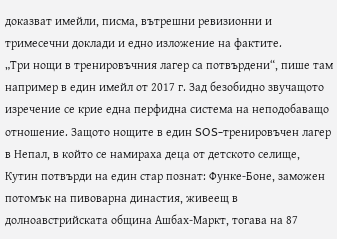доказват имейли, писма, вътрешни ревизионни и тримесечни доклади и едно изложение на фактите.
„Три нощи в тренировъчния лагер са потвърдени“, пише там например в един имейл от 2017 г. Зад безобидно звучащото изречение се крие една перфидна система на неподобаващо отношение. Защото нощите в един SOS-тренировъчен лагер в Непал, в който се намираха деца от детското селище, Кутин потвърди на един стар познат: Функе-Боне, заможен потомък на пивоварна династия, живеещ в долноавстрийската община Ашбах-Маркт, тогава на 87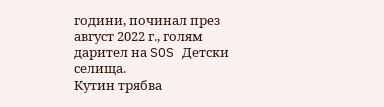години, починал през август 2022 г., голям дарител на SOS Детски селища.
Кутин трябва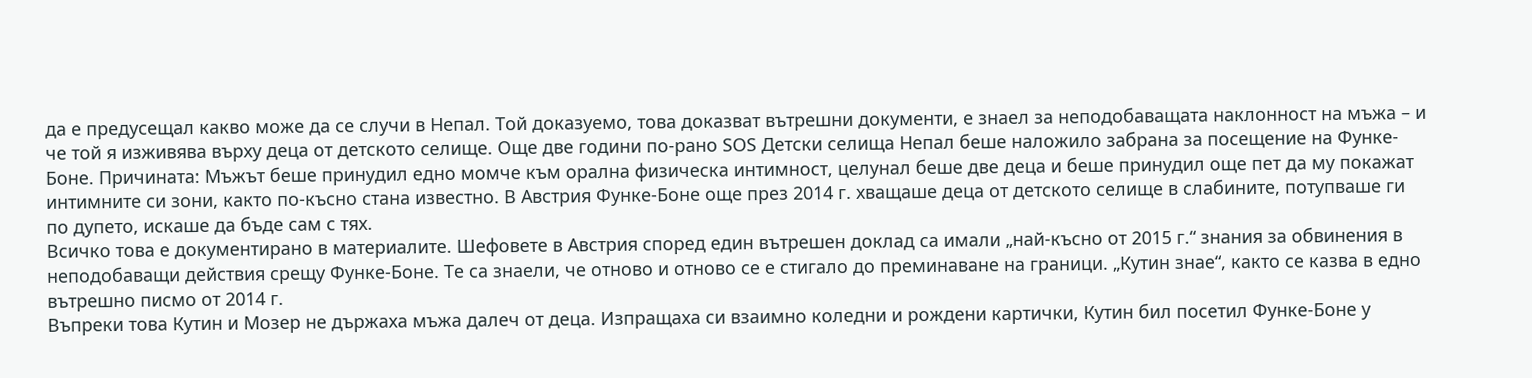да е предусещал какво може да се случи в Непал. Той доказуемо, това доказват вътрешни документи, е знаел за неподобаващата наклонност на мъжа – и че той я изживява върху деца от детското селище. Още две години по-рано SOS Детски селища Непал беше наложило забрана за посещение на Функе-Боне. Причината: Мъжът беше принудил едно момче към орална физическа интимност, целунал беше две деца и беше принудил още пет да му покажат интимните си зони, както по-късно стана известно. В Австрия Функе-Боне още през 2014 г. хващаше деца от детското селище в слабините, потупваше ги по дупето, искаше да бъде сам с тях.
Всичко това е документирано в материалите. Шефовете в Австрия според един вътрешен доклад са имали „най-късно от 2015 г.“ знания за обвинения в неподобаващи действия срещу Функе-Боне. Те са знаели, че отново и отново се е стигало до преминаване на граници. „Кутин знае“, както се казва в едно вътрешно писмо от 2014 г.
Въпреки това Кутин и Мозер не държаха мъжа далеч от деца. Изпращаха си взаимно коледни и рождени картички, Кутин бил посетил Функе-Боне у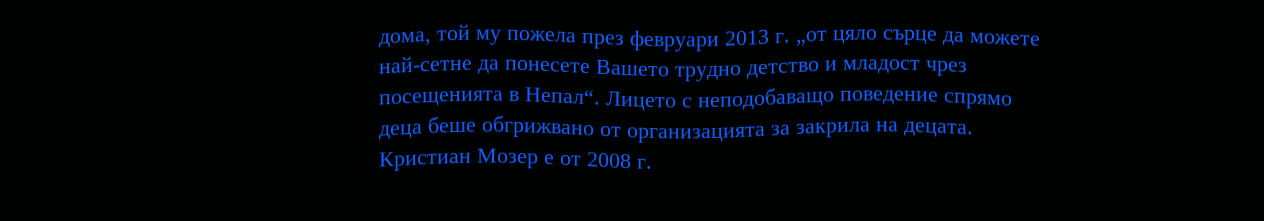дома, той му пожела през февруари 2013 г. „от цяло сърце да можете най-сетне да понесете Вашето трудно детство и младост чрез посещенията в Непал“. Лицето с неподобаващо поведение спрямо деца беше обгрижвано от организацията за закрила на децата.
Кристиан Мозер е от 2008 г.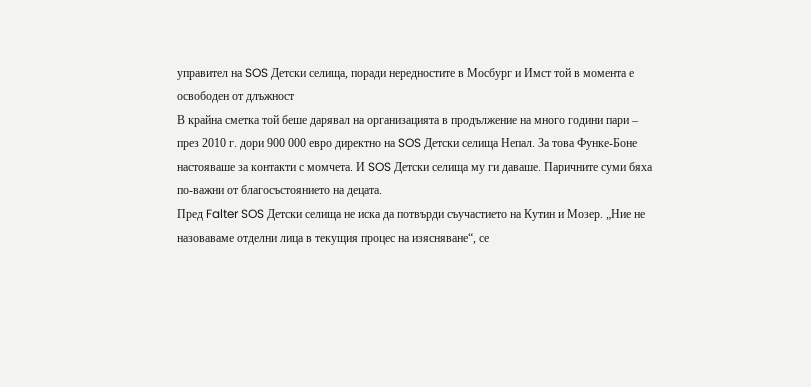управител на SOS Детски селища, поради нередностите в Мосбург и Имст той в момента е освободен от длъжност
В крайна сметка той беше дарявал на организацията в продължение на много години пари – през 2010 г. дори 900 000 евро директно на SOS Детски селища Непал. За това Функе-Боне настояваше за контакти с момчета. И SOS Детски селища му ги даваше. Паричните суми бяха по-важни от благосъстоянието на децата.
Пред Falter SOS Детски селища не иска да потвърди съучастието на Кутин и Мозер. „Ние не назоваваме отделни лица в текущия процес на изясняване“, се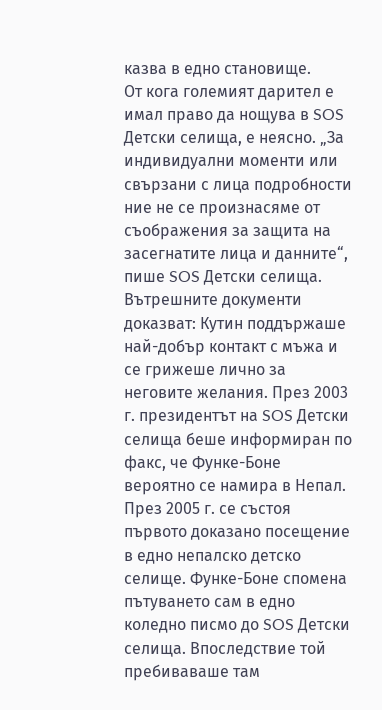казва в едно становище.
От кога големият дарител е имал право да нощува в SOS Детски селища, е неясно. „За индивидуални моменти или свързани с лица подробности ние не се произнасяме от съображения за защита на засегнатите лица и данните“, пише SOS Детски селища.
Вътрешните документи доказват: Кутин поддържаше най-добър контакт с мъжа и се грижеше лично за неговите желания. През 2003 г. президентът на SOS Детски селища беше информиран по факс, че Функе-Боне вероятно се намира в Непал. През 2005 г. се състоя първото доказано посещение в едно непалско детско селище. Функе-Боне спомена пътуването сам в едно коледно писмо до SOS Детски селища. Впоследствие той пребиваваше там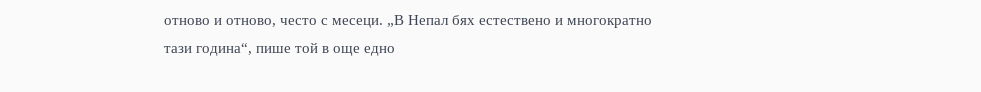отново и отново, често с месеци. „В Непал бях естествено и многократно тази година“, пише той в още едно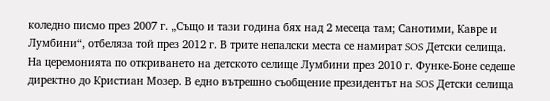коледно писмо през 2007 г. „Също и тази година бях над 2 месеца там; Санотими, Кавре и Лумбини“, отбеляза той през 2012 г. В трите непалски места се намират SOS Детски селища.
На церемонията по откриването на детското селище Лумбини през 2010 г. Функе-Боне седеше директно до Кристиан Мозер. В едно вътрешно съобщение президентът на SOS Детски селища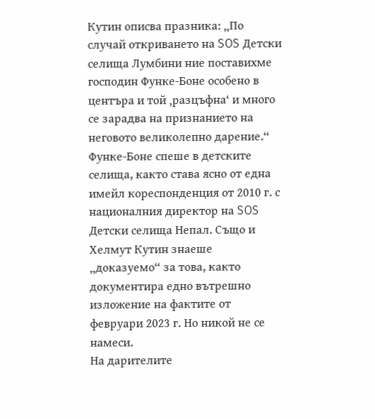Кутин описва празника: „По случай откриването на SOS Детски селища Лумбини ние поставихме господин Функе-Боне особено в центъра и той ‚разцъфна‘ и много се зарадва на признанието на неговото великолепно дарение.“
Функе-Боне спеше в детските селища, както става ясно от една имейл кореспонденция от 2010 г. с националния директор на SOS Детски селища Непал. Също и Хелмут Кутин знаеше „доказуемо“ за това, както документира едно вътрешно изложение на фактите от февруари 2023 г. Но никой не се намеси.
На дарителите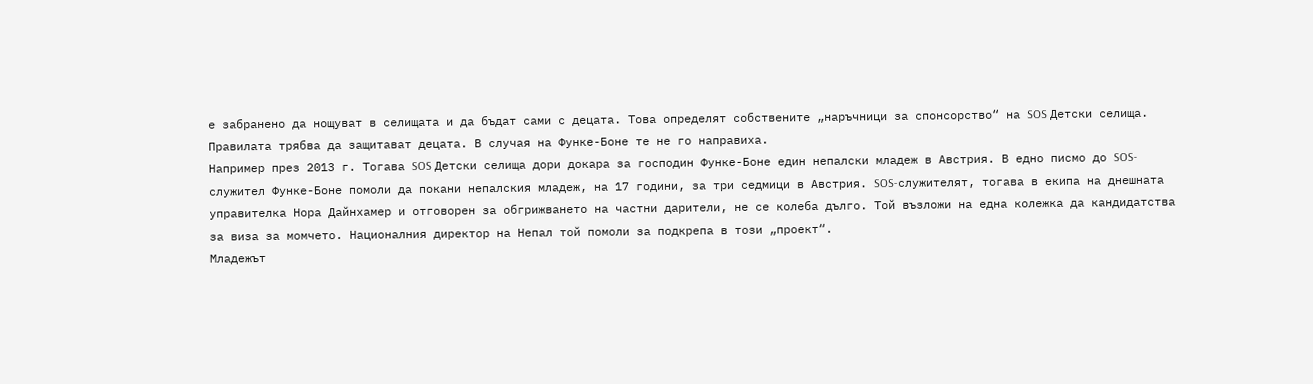е забранено да нощуват в селищата и да бъдат сами с децата. Това определят собствените „наръчници за спонсорство“ на SOS Детски селища. Правилата трябва да защитават децата. В случая на Функе-Боне те не го направиха.
Например през 2013 г. Тогава SOS Детски селища дори докара за господин Функе-Боне един непалски младеж в Австрия. В едно писмо до SOS-служител Функе-Боне помоли да покани непалския младеж, на 17 години, за три седмици в Австрия. SOS-служителят, тогава в екипа на днешната управителка Нора Дайнхамер и отговорен за обгрижването на частни дарители, не се колеба дълго. Той възложи на една колежка да кандидатства за виза за момчето. Националния директор на Непал той помоли за подкрепа в този „проект“.
Младежът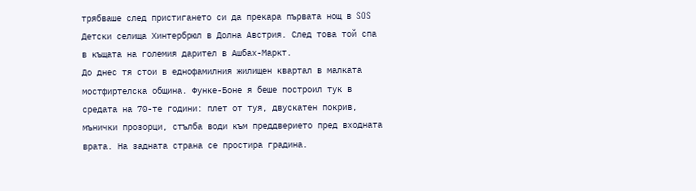трябваше след пристигането си да прекара първата нощ в SOS Детски селища Хинтербрюл в Долна Австрия. След това той спа в къщата на големия дарител в Ашбах-Маркт.
До днес тя стои в еднофамилния жилищен квартал в малката мостфиртелска община. Функе-Боне я беше построил тук в средата на 70-те години: плет от туя, двускатен покрив, мънички прозорци, стълба води към преддверието пред входната врата. На задната страна се простира градина.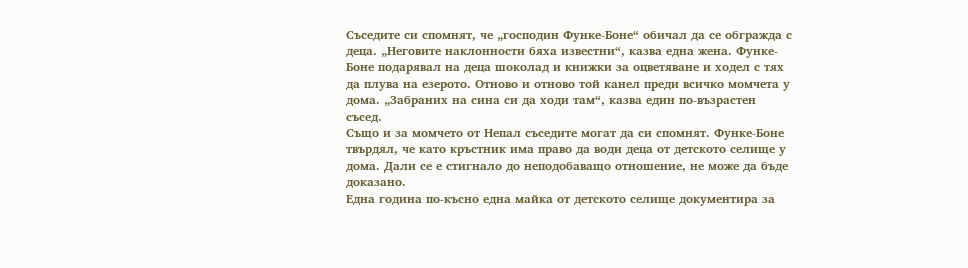Съседите си спомнят, че „господин Функе-Боне“ обичал да се обгражда с деца. „Неговите наклонности бяха известни“, казва една жена. Функе-Боне подарявал на деца шоколад и книжки за оцветяване и ходел с тях да плува на езерото. Отново и отново той канел преди всичко момчета у дома. „Забраних на сина си да ходи там“, казва един по-възрастен съсед.
Също и за момчето от Непал съседите могат да си спомнят. Функе-Боне твърдял, че като кръстник има право да води деца от детското селище у дома. Дали се е стигнало до неподобаващо отношение, не може да бъде доказано.
Една година по-късно една майка от детското селище документира за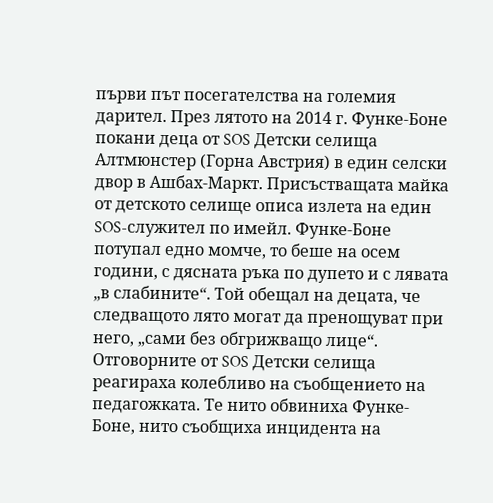първи път посегателства на големия дарител. През лятото на 2014 г. Функе-Боне покани деца от SOS Детски селища Алтмюнстер (Горна Австрия) в един селски двор в Ашбах-Маркт. Присъстващата майка от детското селище описа излета на един SOS-служител по имейл. Функе-Боне потупал едно момче, то беше на осем години, с дясната ръка по дупето и с лявата „в слабините“. Той обещал на децата, че следващото лято могат да пренощуват при него, „сами без обгрижващо лице“.
Отговорните от SOS Детски селища реагираха колебливо на съобщението на педагожката. Те нито обвиниха Функе-Боне, нито съобщиха инцидента на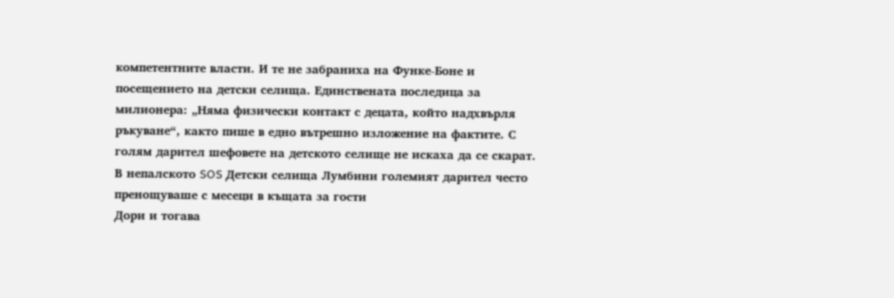компетентните власти. И те не забраниха на Функе-Боне и посещението на детски селища. Единствената последица за милионера: „Няма физически контакт с децата, който надхвърля ръкуване“, както пише в едно вътрешно изложение на фактите. С голям дарител шефовете на детското селище не искаха да се скарат.
В непалското SOS Детски селища Лумбини големият дарител често пренощуваше с месеци в къщата за гости
Дори и тогава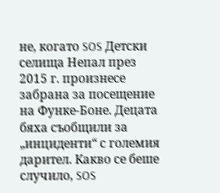не, когато SOS Детски селища Непал през 2015 г. произнесе забрана за посещение на Функе-Боне. Децата бяха съобщили за „инциденти“ с големия дарител. Какво се беше случило, SOS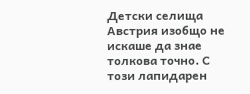Детски селища Австрия изобщо не искаше да знае толкова точно. С този лапидарен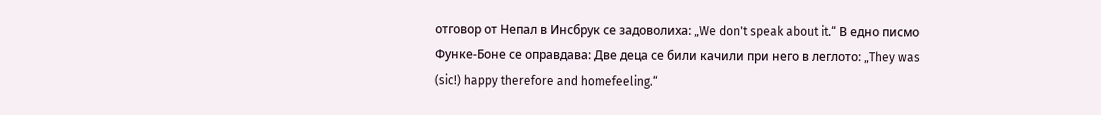отговор от Непал в Инсбрук се задоволиха: „We don't speak about it.“ В едно писмо Функе-Боне се оправдава: Две деца се били качили при него в леглото: „They was (sic!) happy therefore and homefeeling.“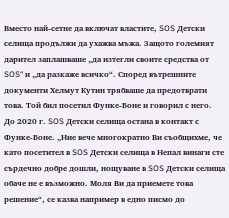Вместо най-сетне да включат властите, SOS Детски селища продължи да ухажва мъжа. Защото големият дарител заплашваше „да изтегли своите средства от SOS“ и „да разкаже всичко“. Според вътрешните документи Хелмут Кутин трябваше да предотврати това. Той бил посетил Функе-Боне и говорил с него.
До 2020 г. SOS Детски селища остана в контакт с Функе-Боне. „Ние вече многократно Ви съобщихме, че като посетител в SOS Детски селища в Непал винаги сте сърдечно добре дошли, нощуване в SOS Детски селища обаче не е възможно. Моля Ви да приемете това решение“, се казва например в едно писмо до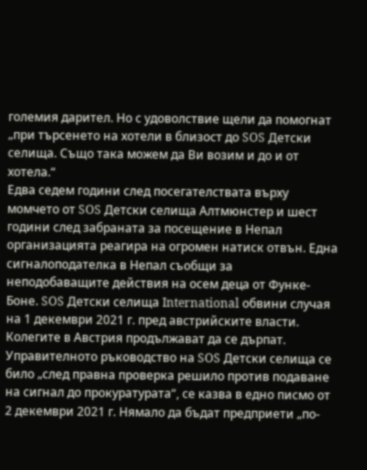големия дарител. Но с удоволствие щели да помогнат „при търсенето на хотели в близост до SOS Детски селища. Също така можем да Ви возим и до и от хотела.“
Едва седем години след посегателствата върху момчето от SOS Детски селища Алтмюнстер и шест години след забраната за посещение в Непал организацията реагира на огромен натиск отвън. Една сигналоподателка в Непал съобщи за неподобаващите действия на осем деца от Функе-Боне. SOS Детски селища International обвини случая на 1 декември 2021 г. пред австрийските власти.
Колегите в Австрия продължават да се дърпат. Управителното ръководство на SOS Детски селища се било „след правна проверка решило против подаване на сигнал до прокуратурата“, се казва в едно писмо от 2 декември 2021 г. Нямало да бъдат предприети „по-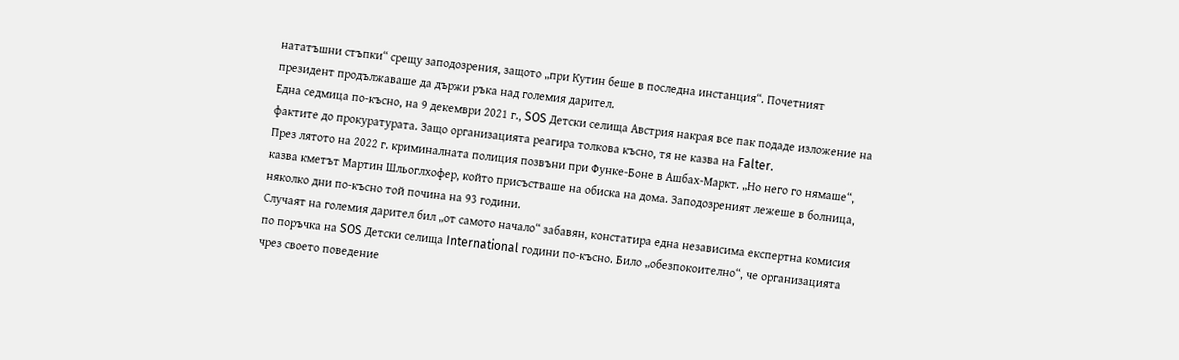нататъшни стъпки“ срещу заподозрения, защото „при Кутин беше в последна инстанция“. Почетният президент продължаваше да държи ръка над големия дарител.
Една седмица по-късно, на 9 декември 2021 г., SOS Детски селища Австрия накрая все пак подаде изложение на фактите до прокуратурата. Защо организацията реагира толкова късно, тя не казва на Falter.
През лятото на 2022 г. криминалната полиция позвъни при Функе-Боне в Ашбах-Маркт. „Но него го нямаше“, казва кметът Мартин Шльоглхофер, който присъстваше на обиска на дома. Заподозреният лежеше в болница, няколко дни по-късно той почина на 93 години.
Случаят на големия дарител бил „от самото начало“ забавян, констатира една независима експертна комисия по поръчка на SOS Детски селища International години по-късно. Било „обезпокоително“, че организацията чрез своето поведение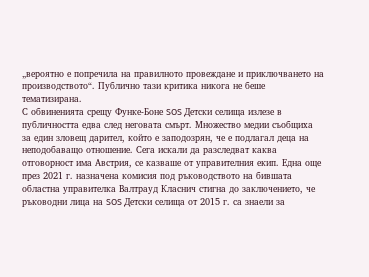„вероятно е попречила на правилното провеждане и приключването на производството“. Публично тази критика никога не беше тематизирана.
С обвиненията срещу Функе-Боне SOS Детски селища излезе в публичността едва след неговата смърт. Множество медии съобщиха за един зловещ дарител, който е заподозрян, че е подлагал деца на неподобаващо отношение. Сега искали да разследват каква отговорност има Австрия, се казваше от управителния екип. Една още през 2021 г. назначена комисия под ръководството на бившата областна управителка Валтрауд Класнич стигна до заключението, че ръководни лица на SOS Детски селища от 2015 г. са знаели за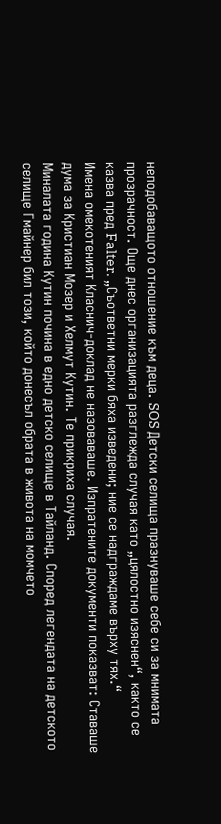неподобаващото отношение към деца. SOS Детски селища празнуваше себе си за мнимата прозрачност. Още днес организацията разглежда случая като „цялостно изяснен“, както се казва пред Falter. „Съответни мерки бяха изведени; ние се надграждаме върху тях.“
Имена омекотеният Класнич-доклад не назоваваше. Изпратените документи показват: Ставаше дума за Кристиан Мозер и Хелмут Кутин. Те прикриха случая.
Миналата година Кутин почина в едно детско селище в Тайланд. Според легендата на детското селище Гмайнер бил този, който донесъл обрата в живота на момчето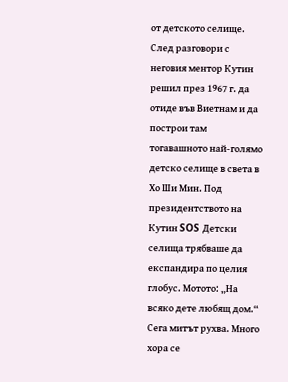от детското селище. След разговори с неговия ментор Кутин решил през 1967 г. да отиде във Виетнам и да построи там тогавашното най-голямо детско селище в света в Хо Ши Мин. Под президентството на Кутин SOS Детски селища трябваше да експандира по целия глобус. Мотото: „На всяко дете любящ дом.“
Сега митът рухва. Много хора се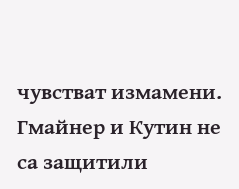чувстват измамени. Гмайнер и Кутин не са защитили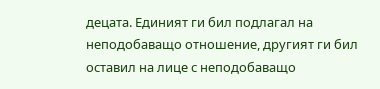децата. Единият ги бил подлагал на неподобаващо отношение, другият ги бил оставил на лице с неподобаващо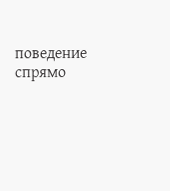поведение спрямо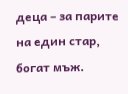деца – за парите на един стар, богат мъж.